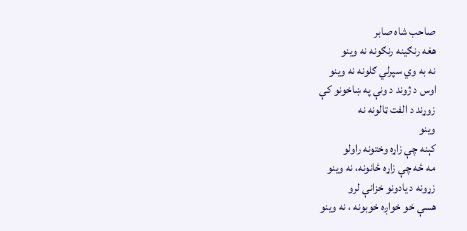صاحب شاه صابر
هغه رنګینه رنګونه نه وینو
نه به وي سپرلي ګلونه نه وینو
اوس د ژوند د ونې په ښاخونو کې
زوړند د الفت ټالونه نه
وینو
کېنه چې زاړه وختونه راولو
مه ځه چې زاړه ځانونه، نه وینو
زړونه د یادونو خزانې لرو
هسې خو خواږه خوبونه ، نه وینو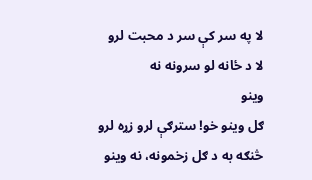لا په سر کې سر د محبت لرو
لا د ځانه لو سرونه نه
وينو
ګل وینو خو! سترګې لرو زړه لرو
څنګه به د ګل زخمونه، نه وینو